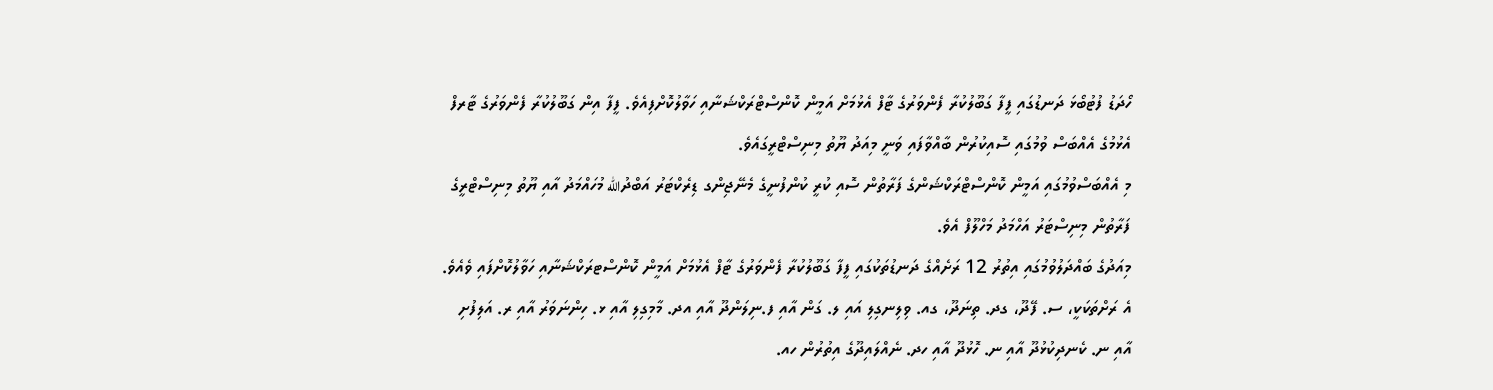ހޯދަޑު ފުޓުބޯޅަ ދަނޑުގައި ފީފާ ގަބޫލުކުރާ ފެންވަރުގެ ޓާފް އެޅުމަށް އަމީން ކޮންސްޓްރަކްޝަނާއި ހަވާލުކޮށްފިއެވެ. ފީފާ އިން ގަބޫލުކުރާ ފެންވަރުގެ ޓާރފް އެޅުމުގެ އެއްބަސް ވުމުގައި ސޮއިކުރުން ބާއްވާފައި ވަނީ މިއަދު ޔޫތު މިނިސްޓްރީގައެވެ.
މި އެއްބަސްވުމުގައި އަމީން ކޮންސްޓްރަކްޝަންގެ ފަރާތުން ސޮއި ކުރީ ކުންފުނީގެ މެނޭޖިންގ ޑިރެކްޓަރު އަބްދުالله މުހައްމަދު އާއި ޔޫތު މިނިސްޓްރީގެ ފަރާތުން މިނިސްޓަރު އަހްމަދު މަހްލޫފް އެވެ.
މިއަދުގެ ބައްދަލުވުމުގައި އިތުރު 12 ރަށެއްގެ ދަނޑުތަކުގައި ފީފާ ގަބޫލުކުރާ ފެންވަރުގެ ޓާފް އެޅުމަށް އަމީން ކޮންސްޓރަކްޝަނާއި ހަވާލުކޮށްފައި ވެއެވެ. އެ ރަށްތަކަކީ، ސ. ފޭދޫ، ގދ. ތިނަދޫ، ގއ. ވިލިނގިލި އައި ލ. ގަން އާއި ފ.ނިލަންދޫ އާއި އދ. މާމިގިލި އާއި ޅ. ހިންނަވަރު އާއި ރ. އަލިފުށި އާއި ނ. ކެނދިކުޅުދޫ އާއި ނ. ހޮޅުދޫ އާއި ހދ. ނެއްލައިދޫގެ އިތުރުން ހއ.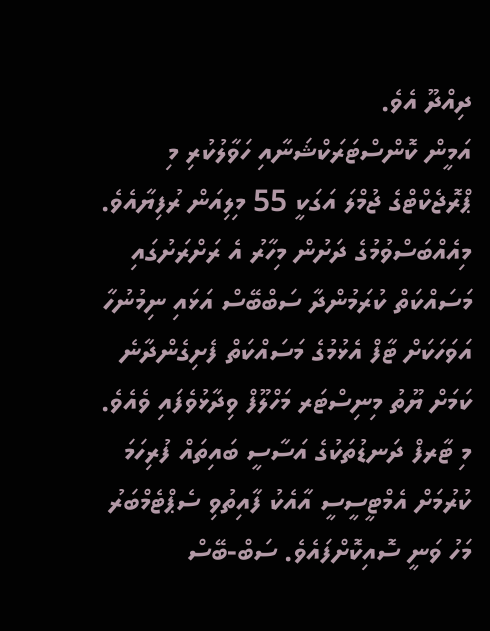ދިއްދޫ އެވެ.
އަމީން ކޮންސްޓަރަކްޝަނާއި ހަވާލުކުރި މި ޕްރޮޖެކްޓްގެ ޖުމްލަ އަގަކީ 55 މިލިއަން ރުފިޔާއެވެ. މިއެއްބަސްވުމުގެ ދަށުން މިހާރު އެ ރަށްރަށުގައި މަސައްކަތް ކުރަމުންދާ ސަބްބޭސް އަޅައި ނިމުނުހާ އަވަހަކަށް ޓާފް އެޅުމުގެ މަސައްކަތް ފެށިގެންދާނެ ކަމަށް ޔޫތު މިނިސްޓަރ މަހްލޫފް ވިދާޅުވެފައި ވެއެވެ.
މި ޓާރފް ދަނޑުތަކުގެ އަސާސީ ބައިތައް ފުރިހަމަ ކުރުމަށް އެމްޓީސީސީ އާއެކު ފާއިތުވި ސެޕްޓެމްބަރު މަހު ވަނީ ސޮއިކޮށްފައެވެ. ސަބް-ބޭސް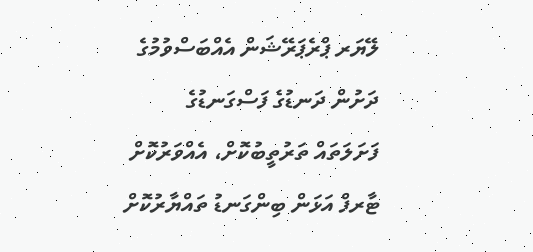ލޭޔަރ ޕްރެޕަރޭޝަން އެއްބަސްވުމުގެ ދަށުން ދަނޑުގެ ފަސްގަނޑުގެ ފަށަލަތައް ތަރުތީބުކޮށް، އެއްވަރުކޮށް ޓާރފް އަޅަން ބިންގަނޑު ތައްޔާރުކޮށް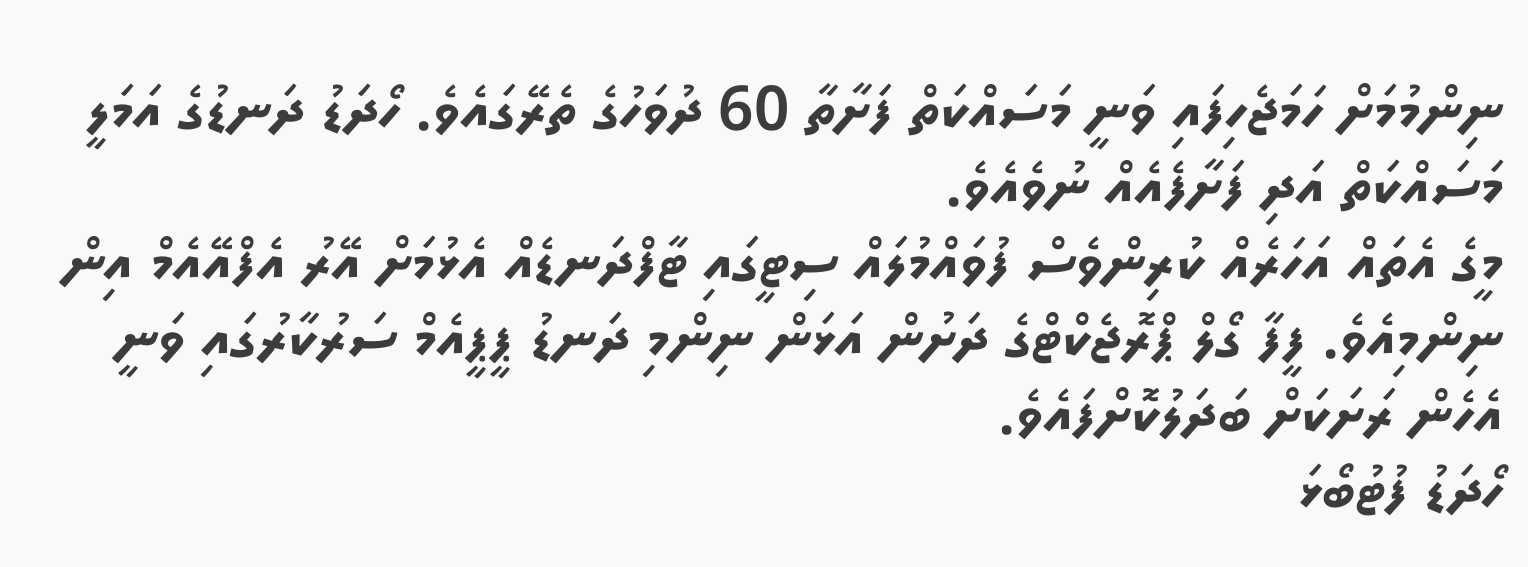ނިންމުމަށް ހަމަޖެހިފައި ވަނީ މަސައްކަތް ފަށާތާ 60 ދުވަހުގެ ތެރޭގައެވެ. ހޯދަޑު ދަނޑުގެ އަމަލީ މަސައްކަތް އަދި ފަށާފެއެއް ނުވެއެވެ.
މީގެ އެތައް އަހަރެއް ކުރިންވެސް ފުވައްމުލައް ސިޓީގައި ޓާފްދަނޑެއް އެޅުމަށް އޭރު އެފްއޭއެމް އިން ނިންމިއެވެ. ފީފާ ގޯލް ޕްރޮޖެކްޓްގެ ދަށުން އަޅަން ނިންމި ދަނޑު ޕީޕީއެމް ސަރުކާރުގައި ވަނީ އެހެން ރަށަކަށް ބަދަލުކޮށްފައެވެ.
ހޯދަޑު ފުޓުބޯޅަ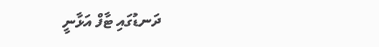ދަނޑުގައި ޓާފް އަޅާނީ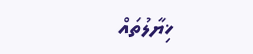ޚިޔާލުތައް